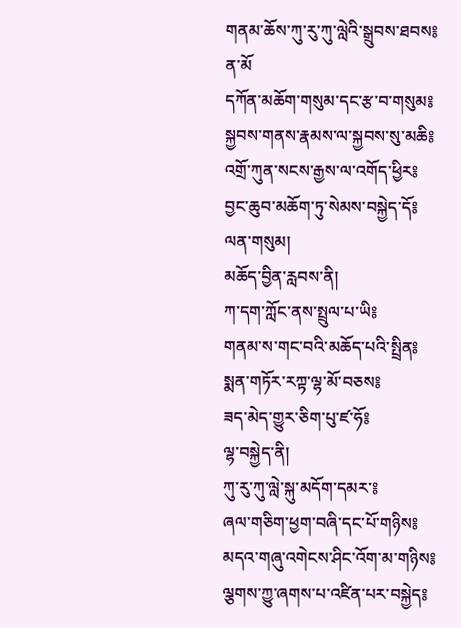གནམ་ཆོས་ཀུ་རུ་ཀུ་ལླེའི་སྒྲུབས་ཐབས༔
ན་མོ
དཀོན་མཆོག་གསུམ་དང་རྩ་བ་གསུམ༔
སྐྱབས་གནས་རྣམས་ལ་སྐྱབས་སུ་མཆི༔
འགྲོ་ཀུན་སངས་རྒྱས་ལ་འགོད་ཕྱིར༔
བྱང་ཆུབ་མཆོག་ཏུ་སེམས་བསྐྱེད་དོ༔
ལན་གསུམ།
མཆོད་བྱིན་རླབས་ནི།
ཀ་དག་ཀློང་ནས་སྤྲུལ་པ་ཡི༔
གནམ་ས་གང་བའི་མཆོད་པའི་སྤྲིན༔
སྨན་གཏོར་རཀྟ་ལྷ་མོ་བཅས༔
ཟད་མེད་གྱུར་ཅིག་པུ་ཛ་ཧོ༔
ལྷ་བསྐྱེད་ནི།
ཀུ་རུ་ཀུ་ལླེ་སྐུ་མདོག་དམར་༔
ཞལ་གཅིག་ཕྱག་བཞི་དང་པོ་གཉིས༔
མདའ་གཞུ་འགེངས་ཤིང་འོག་མ་གཉིས༔
ལྕགས་ཀྱུ་ཞགས་པ་འཛིན་པར་བསྐྱེད༔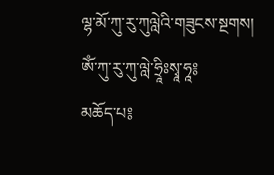ལྷ་མོ་ཀུ་རུ་ཀུལླེའི་གཟུངས་སྔགས།
ཨོཾ་ཀུ་རུ་ཀུ་ལླེ་ཧྲཱིཿསྭཱ་ཧཱ༔
མཆོད་པ༔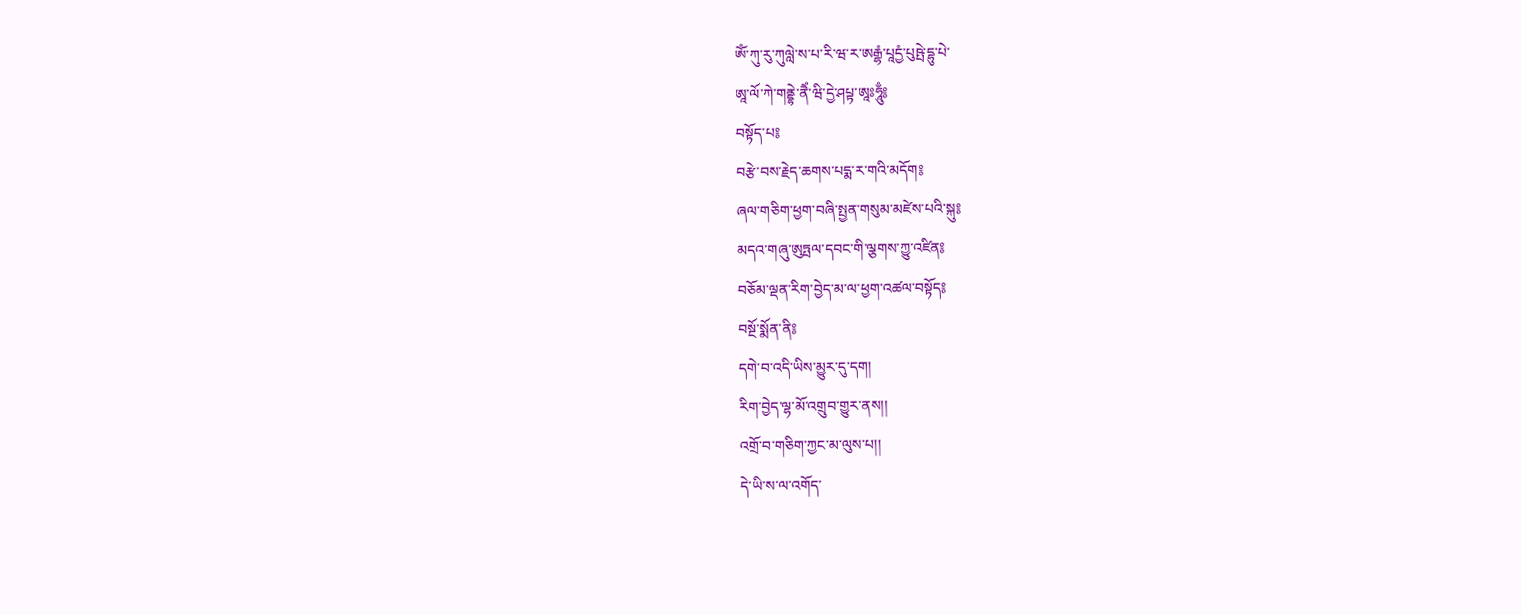ཨོཾ་ཀུ་རུ་ཀུལླེ་ས་པ་རི་ཝ་ར་ཨརྒྷཾ་པཱདྱཾ་པུཥྤེ་དྷུ་པེ་
ཨཱ་ལོ་ཀེ་གནྡྷེ་ནཻཾ་ཝི་དྱེ་ཤཔྟ་ཨཱཿཧཱུྃ༔
བསྟོད་པ༔
བརྩེ་བས་རྗེད་ཆགས་པདྨ་ར་གའི་མདོག༔
ཞལ་གཅིག་ཕྱག་བཞི་སྤྱན་གསུམ་མཛེས་པའི་སྐུ༔
མདའ་གཞུ་ཨུཏྤལ་དབང་གི་ལྕགས་ཀྱུ་འཛིན༔
བཅོམ་ལྡན་རིག་བྱེད་མ་ལ་ཕྱག་འཚལ་བསྟོད༔
བསྔོ་སྨོན་ནི༔
དགེ་བ་འདི་ཡིས་མྱུར་དུ་དག།
རིག་བྱེད་ལྷ་མོ་འགྲུབ་གྱུར་ནས།།
འགྲོ་བ་གཅིག་ཀྱང་མ་ལུས་པ།།
དེ་ཡི་ས་ལ་འགོད་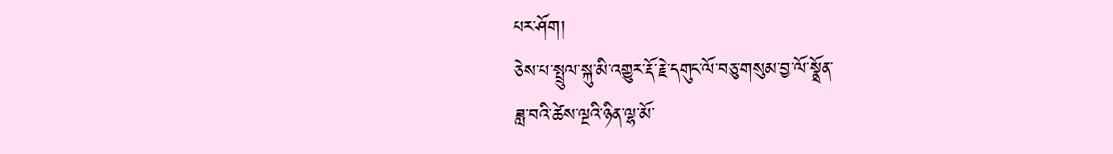པར་ཤོག།
ཅེས་པ་སྤྲུལ་སྐུ་མི་འགྱུར་རྡོ་རྗེ་དགུང་ལོ་བཅུ་གསུམ་བྱ་ལོ་སྣྲོན་
ཟླ་བའི་ཚེས་ལྔའི་ཉིན་ལྷ་མོ་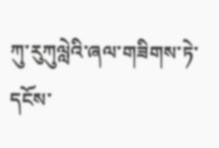ཀུ་རུཀུལླེའི་ཞལ་གཟིགས་ཏེ་དངོས་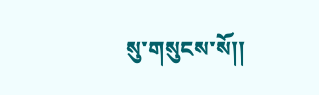སུ་གསུངས་སོ།།